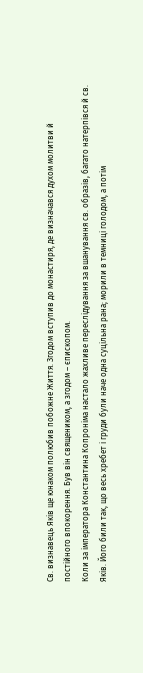Св. визнавець Яків ще юнаком полюбив побожне Життя. Згодом вступив до монастиря, де визначався духом молитви й постійного впокорення. Був він священиком, а згодом – єпископом.
Коли за імператора Константина Копроніма настало жахливе переслідування за вшанування св. образів, багато натерпівся й св. Яків. Його били так, що весь хребет і груди були наче одна суцільна рана; морили в темниці голодом, а потім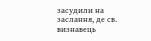засудили на заслання, де св. визнавець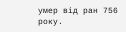умер від ран 756 року.